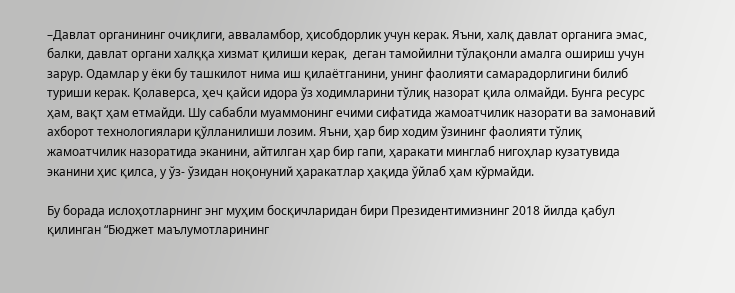–Давлат органининг очиқлиги, авваламбор, ҳисобдорлик учун керак. Яъни, халқ давлат органига эмас, балки, давлат органи халққа хизмат қилиши керак,  деган тамойилни тўлақонли амалга ошириш учун зарур. Одамлар у ёки бу ташкилот нима иш қилаётганини, унинг фаолияти самарадорлигини билиб туриши керак. Қолаверса, ҳеч қайси идора ўз ходимларини тўлиқ назорат қила олмайди. Бунга ресурс ҳам, вақт ҳам етмайди. Шу сабабли муаммонинг ечими сифатида жамоатчилик назорати ва замонавий ахборот технологиялари қўлланилиши лозим. Яъни, ҳар бир ходим ўзининг фаолияти тўлиқ жамоатчилик назоратида эканини, айтилган ҳар бир гапи, ҳаракати минглаб нигоҳлар кузатувида эканини ҳис қилса, у ўз- ўзидан ноқонуний ҳаракатлар ҳақида ўйлаб ҳам кўрмайди.

Бу борада ислоҳотларнинг энг муҳим босқичларидан бири Президентимизнинг 2018 йилда қабул қилинган “Бюджет маълумотларининг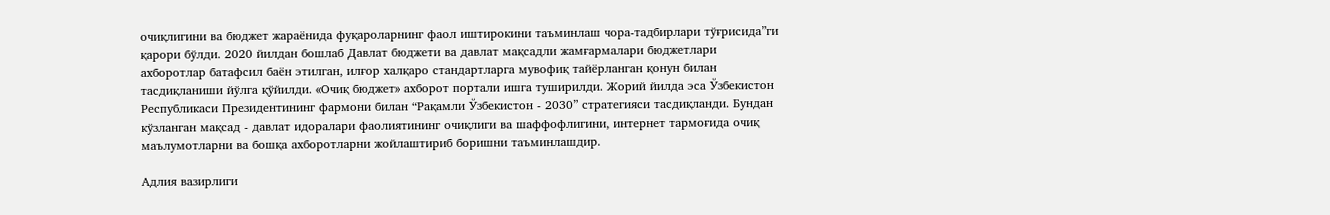очиқлигини ва бюджет жараёнида фуқароларнинг фаол иштирокини таъминлаш чора-тадбирлари тўғрисида”ги қарори бўлди. 2020 йилдан бошлаб Давлат бюджети ва давлат мақсадли жамғармалари бюджетлари ахборотлар батафсил баён этилган, илғор халқаро стандартларга мувофиқ тайёрланган қонун билан тасдиқланиши йўлга қўйилди. «Очиқ бюджет» ахборот портали ишга туширилди. Жорий йилда эса Ўзбекистон Республикаси Президентининг фармони билан “Рақамли Ўзбекистон - 2030” стратегияси тасдиқланди. Бундан кўзланган мақсад - давлат идоралари фаолиятининг очиқлиги ва шаффофлигини, интернет тармоғида очиқ маълумотларни ва бошқа ахборотларни жойлаштириб боришни таъминлашдир.

Адлия вазирлиги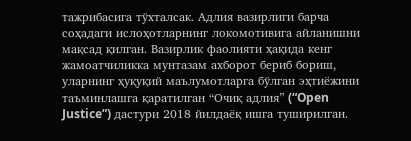тажрибасига тўхталсак. Адлия вазирлиги барча соҳадаги ислоҳотларнинг локомотивига айланишни мақсад қилган. Вазирлик фаолияти ҳақида кенг жамоатчиликка мунтазам ахборот бериб бориш, уларнинг ҳуқуқий маълумотларга бўлган эҳтиёжини таъминлашга қаратилган “Очиқ адлия” (“Open Justice”) дастури 2018 йилдаёқ ишга туширилган.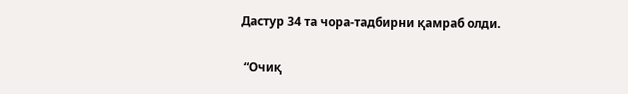Дастур 34 та чора-тадбирни қамраб олди.

 “Очиқ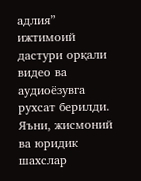адлия” ижтимоий дастури орқали видео ва аудиоёзувга рухсат берилди. Яъни, жисмоний ва юридик шахслар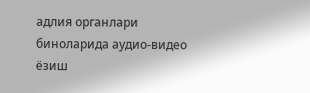адлия органлари биноларида аудио-видео ёзиш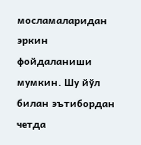мосламаларидан эркин фойдаланиши мумкин. Шу йўл билан эътибордан четда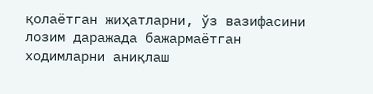қолаётган жиҳатларни, ўз вазифасини лозим даражада бажармаётган ходимларни аниқлаш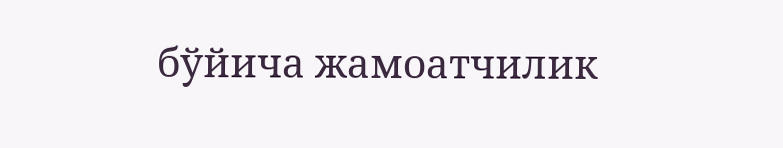бўйича жамоатчилик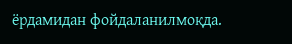ёрдамидан фойдаланилмоқда.